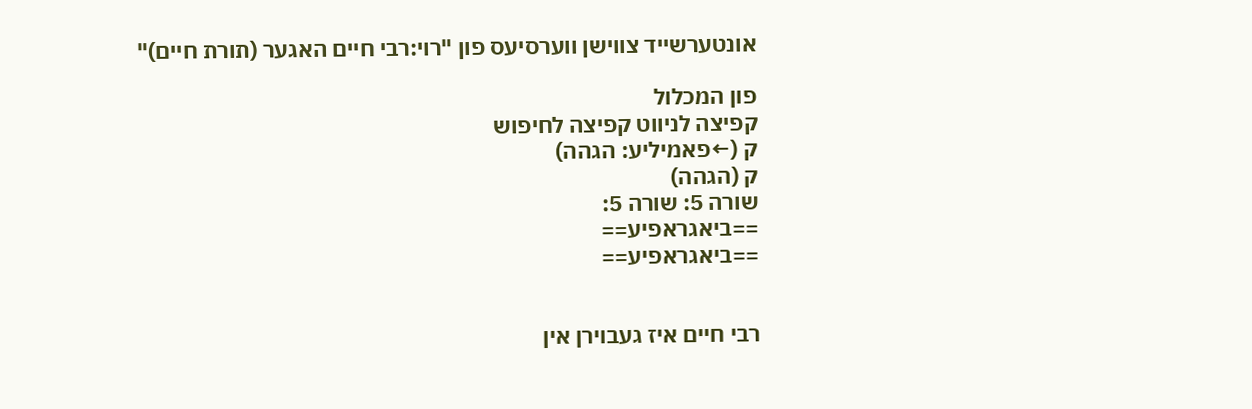אונטערשייד צווישן ווערסיעס פון "רוי:רבי חיים האגער (תורת חיים)"

פון המכלול
קפיצה לניווט קפיצה לחיפוש
ק (←פאמיליע: הגהה)
ק (הגהה)
שורה 5: שורה 5:
==ביאגראפיע==
==ביאגראפיע==


רבי חיים איז געבוירן אין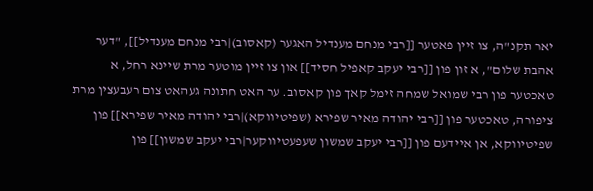יאר תקנ"ה, צו זיין פאטער [[רבי מנחם מענדיל האגער (קאסוב)|רבי מנחם מענדיל]], "דער אהבת שלום", א זון פון [[רבי יעקב קאפיל חסיד]] און צו זיין מוטער מרת שיינא רחל, א טאכטער פון רבי שמואל שמחה זימל קאך פון קאסוב. ער האט חתונה געהאט צום רעבעצין מרת ציפורה, טאכטער פון [[רבי יהודה מאיר שפירא (שפיטיווקא)|רבי יהודה מאיר שפירא]] פון שפיטיווקא, אן איידעם פון [[רבי יעקב שמשון שעפעטיווקער|רבי יעקב שמשון]] פון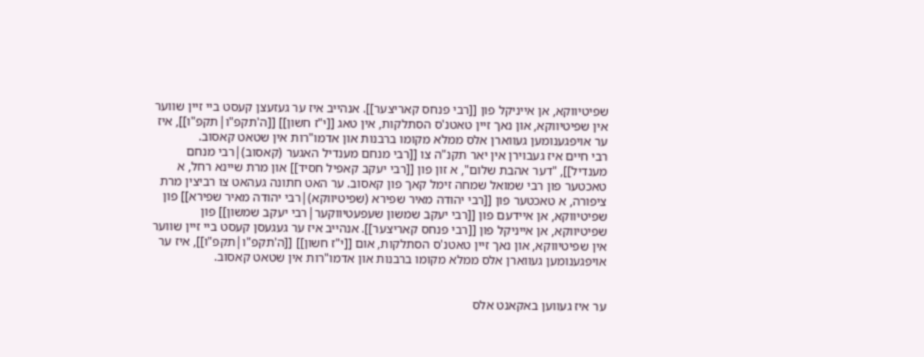שפיטיווקא, אן אייניקל פון [[רבי פנחס קאריצער]]. אנהייב איז ער געזעצן קעסט ביי זיין שווער אין שפיטיווקא, און נאך זיין טאטנ'ס הסתלקות, אין טאג [[י"ז חשון]] [[ה'תקפ"ו|תקפ"ו]], איז ער אויפגענומען געווארן אלס ממלא מקומו ברבנות און אדמו"רות אין שטאט קאסוב.
רבי חיים איז געבוירן אין יאר תקנ"ה צו [[רבי מנחם מענדיל האגער (קאסוב)|רבי מנחם מענדיל]], "דער אהבת שלום", א זון פון [[רבי יעקב קאפיל חסיד]] און מרת שיינא רחל, א טאכטער פון רבי שמואל שמחה זימל קאך פון קאסוב. ער האט חתונה געהאט צו רביצין מרת ציפורה, א טאכטער פון [[רבי יהודה מאיר שפירא (שפיטיווקא)|רבי יהודה מאיר שפירא]] פון שפיטיווקא, אן איידעם פון [[רבי יעקב שמשון שעפעטיווקער|רבי יעקב שמשון]] פון שפיטיווקא, אן אייניקל פון [[רבי פנחס קאריצער]]. אנהייב איז ער געגעסן קעסט ביי זיין שווער אין שפיטיווקא, און נאך זיין טאטנ'ס הסתלקות, אום [[י"ז חשון]] [[ה'תקפ"ו|תקפ"ו]], איז ער אויפגענומען געווארן אלס ממלא מקומו ברבנות און אדמו"רות אין שטאט קאסוב.


ער איז געווען באקאנט אלס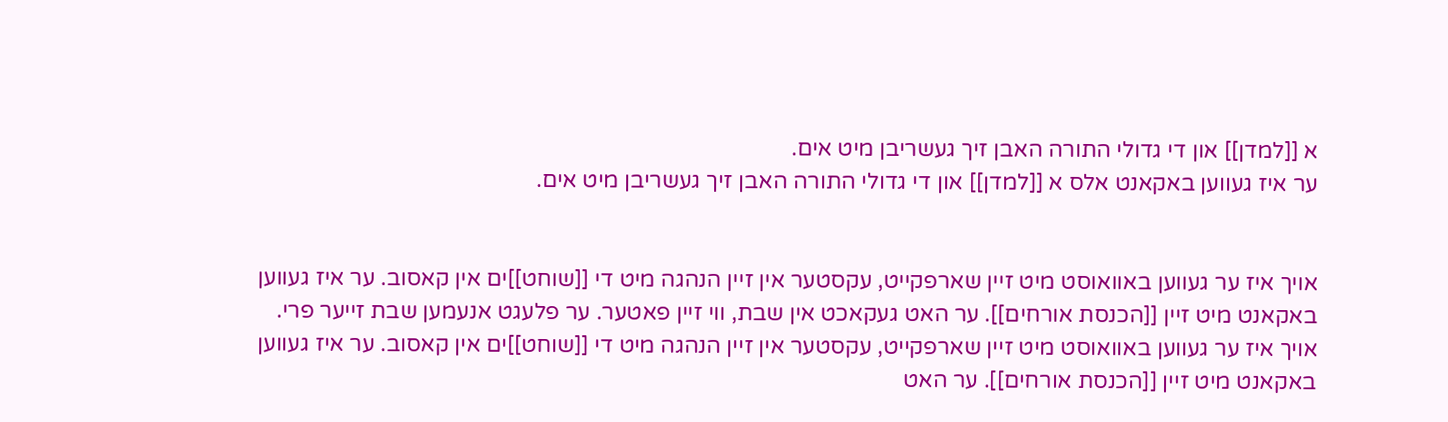א [[למדן]] און די גדולי התורה האבן זיך געשריבן מיט אים.
ער איז געווען באקאנט אלס א [[למדן]] און די גדולי התורה האבן זיך געשריבן מיט אים.


אויך איז ער געווען באוואוסט מיט זיין שארפקייט, עקסטער אין זיין הנהגה מיט די [[שוחט]]ים אין קאסוב. ער איז געווען באקאנט מיט זיין [[הכנסת אורחים]]. ער האט געקאכט אין שבת, ווי זיין פאטער. ער פלעגט אנעמען שבת זייער פרי.
אויך איז ער געווען באוואוסט מיט זיין שארפקייט, עקסטער אין זיין הנהגה מיט די [[שוחט]]ים אין קאסוב. ער איז געווען באקאנט מיט זיין [[הכנסת אורחים]]. ער האט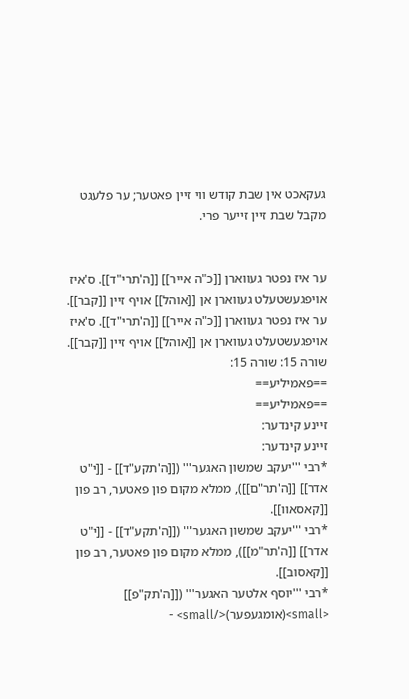געקאכט אין שבת קודש ווי זיין פאטער; ער פלעגט מקבל שבת זיין זייער פרי.


ער איז נפטר געווארן [[כ"ה אייר]] [[ה'תרי"ד]]. ס'איז אויפגעשטעלט געווארן אן [[אוהל]] אויף זיין [[קבר]].
ער איז נפטר געווארן [[כ"ה אייר]] [[ה'תרי"ד]]. ס'איז אויפגעשטעלט געווארן אן [[אוהל]] אויף זיין [[קבר]].
שורה 15: שורה 15:
==פאמיליע==
==פאמיליע==
זיינע קינדער:
זיינע קינדער:
*רבי '''יעקב שמשון האגער''' ([[ה'תקע"ד]] - [[י"ט אדר]] [[ה'תר"ם]]), ממלא מקום פון פאטער, רב פון [[קאסאוו]].
*רבי '''יעקב שמשון האגער''' ([[ה'תקע"ד]] - [[י"ט אדר]] [[ה'תר"מ]]), ממלא מקום פון פאטער, רב פון [[קאסוב]].
*רבי '''יוסף אלטער האגער''' ([[ה'תק"פ]] <small>(אומגעפער)</small> -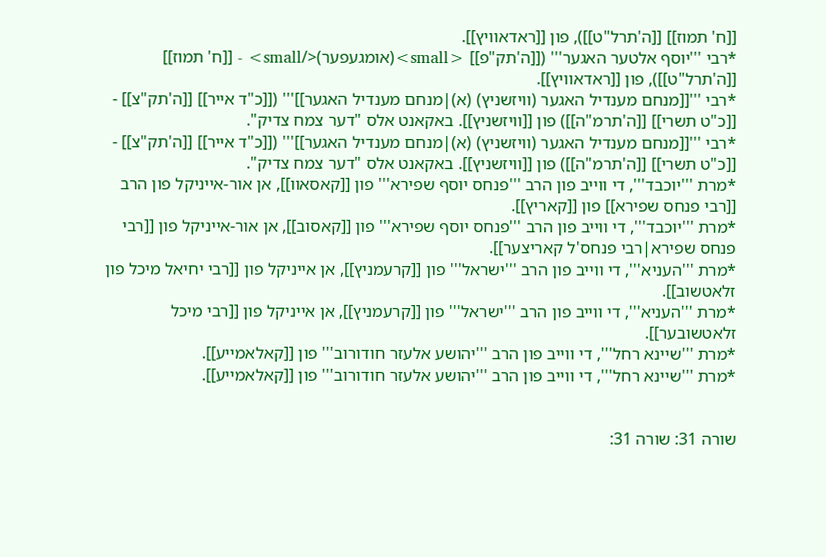[[ח' תמוז]] [[ה'תרל"ט]]), פון [[ראדאוויץ]].
*רבי '''יוסף אלטער האגער''' ([[ה'תק"פ]] <small>(אומגעפער)</small> - [[ח' תמוז]] [[ה'תרל"ט]]), פון [[ראדאוויץ]].
*רבי '''[[מנחם מענדיל האגער (וויזשניץ) (א)|מנחם מענדיל האגער]]''' ([[כ"ד אייר]] [[ה'תק"צ]] - [[כ"ט תשרי]] [[ה'תרמ"ה]]) פון [[וויזשניץ]]. באקאנט אלס "דער צמח צדיק".
*רבי '''[[מנחם מענדיל האגער (וויזשניץ) (א)|מנחם מענדיל האגער]]''' ([[כ"ד אייר]] [[ה'תק"צ]] - [[כ"ט תשרי]] [[ה'תרמ"ה]]) פון [[וויזשניץ]]. באקאנט אלס "דער צמח צדיק".
*מרת '''יוכבד''', די ווייב פון הרב '''פנחס יוסף שפירא''' פון [[קאסאוו]], אן אור-אייניקל פון הרב [[רבי פנחס שפירא]] פון [[קאריץ]].
*מרת '''יוכבד''', די ווייב פון הרב '''פנחס יוסף שפירא''' פון [[קאסוב]], אן אור-אייניקל פון [[רבי פנחס שפירא|רבי פנחס'ל קאריצער]].
*מרת '''העניא''', די ווייב פון הרב '''ישראל''' פון [[קרעמניץ]], אן אייניקל פון [[רבי יחיאל מיכל פון זלאטשוב]].
*מרת '''העניא''', די ווייב פון הרב '''ישראל''' פון [[קרעמניץ]], אן אייניקל פון [[רבי מיכל זלאטשובער]].
*מרת '''שיינא רחל''', די ווייב פון הרב '''יהושע אלעזר חודורוב''' פון [[קאלאמייע]].
*מרת '''שיינא רחל''', די ווייב פון הרב '''יהושע אלעזר חודורוב''' פון [[קאלאמייע]].


שורה 31: שורה 31: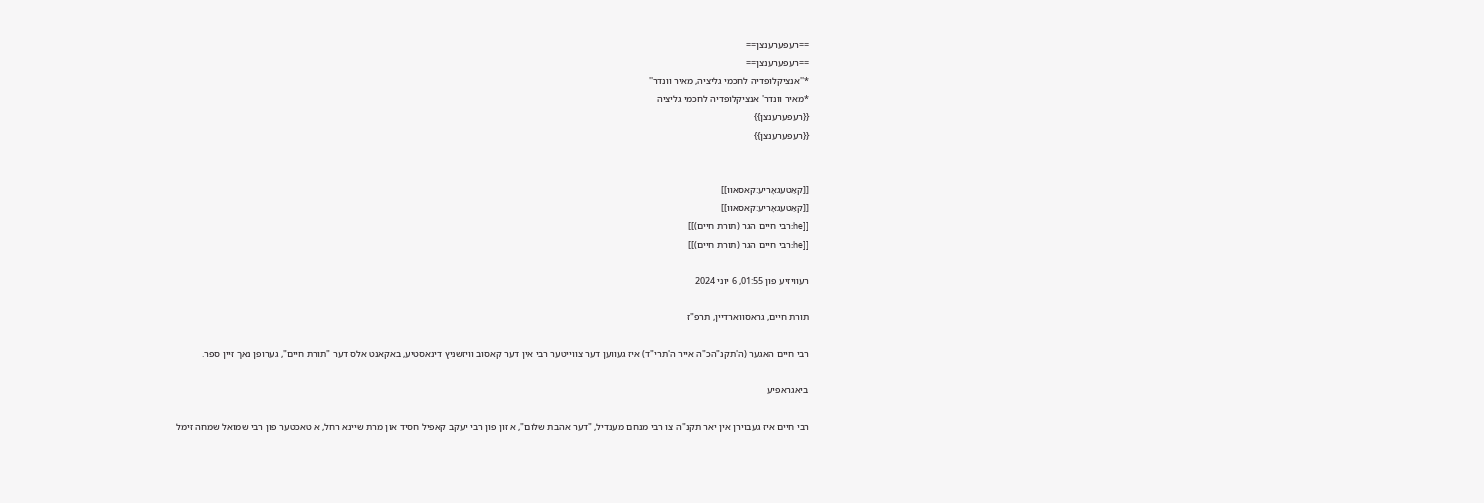==רעפערענצן==
==רעפערענצן==
*''אנציקלופדיה לחכמי גליציה, מאיר וונדר''
*מאיר וונדר' אנציקלופדיה לחכמי גליציה
{{רעפערענצן}}
{{רעפערענצן}}


[[קאַטעגאָריע:קאסאוו]]
[[קאַטעגאָריע:קאסאוו]]
[[he:רבי חיים הגר (תורת חיים)]]
[[he:רבי חיים הגר (תורת חיים)]]

רעוויזיע פון 01:55, 6 יוני 2024

תורת חיים, גראסווארדיין, תרפ"ז

רבי חיים האגער (ה'תקנ"הכ"ה אייר ה'תרי"ד) איז געווען דער צווייטער רבי אין דער קאסוב וויזשניץ דינאסטיע, באקאנט אלס דער "תורת חיים", גערופן נאך זיין ספר.

ביאגראפיע

רבי חיים איז געבוירן אין יאר תקנ"ה צו רבי מנחם מענדיל, "דער אהבת שלום", א זון פון רבי יעקב קאפיל חסיד און מרת שיינא רחל, א טאכטער פון רבי שמואל שמחה זימל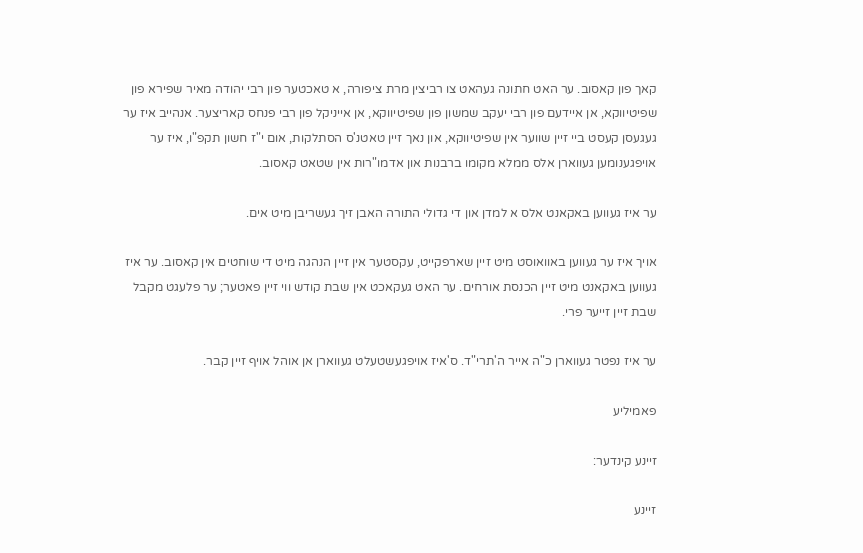קאך פון קאסוב. ער האט חתונה געהאט צו רביצין מרת ציפורה, א טאכטער פון רבי יהודה מאיר שפירא פון שפיטיווקא, אן איידעם פון רבי יעקב שמשון פון שפיטיווקא, אן אייניקל פון רבי פנחס קאריצער. אנהייב איז ער געגעסן קעסט ביי זיין שווער אין שפיטיווקא, און נאך זיין טאטנ'ס הסתלקות, אום י"ז חשון תקפ"ו, איז ער אויפגענומען געווארן אלס ממלא מקומו ברבנות און אדמו"רות אין שטאט קאסוב.

ער איז געווען באקאנט אלס א למדן און די גדולי התורה האבן זיך געשריבן מיט אים.

אויך איז ער געווען באוואוסט מיט זיין שארפקייט, עקסטער אין זיין הנהגה מיט די שוחטים אין קאסוב. ער איז געווען באקאנט מיט זיין הכנסת אורחים. ער האט געקאכט אין שבת קודש ווי זיין פאטער; ער פלעגט מקבל שבת זיין זייער פרי.

ער איז נפטר געווארן כ"ה אייר ה'תרי"ד. ס'איז אויפגעשטעלט געווארן אן אוהל אויף זיין קבר.

פאמיליע

זיינע קינדער:

זיינע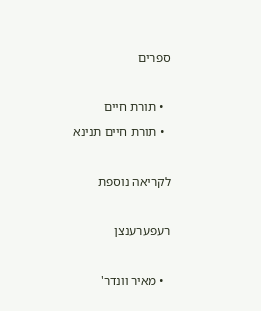ספרים

  • תורת חיים
  • תורת חיים תנינא

לקריאה נוספת

רעפערענצן

  • מאיר וונדר'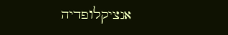אנציקלופדיה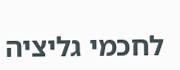לחכמי גליציה